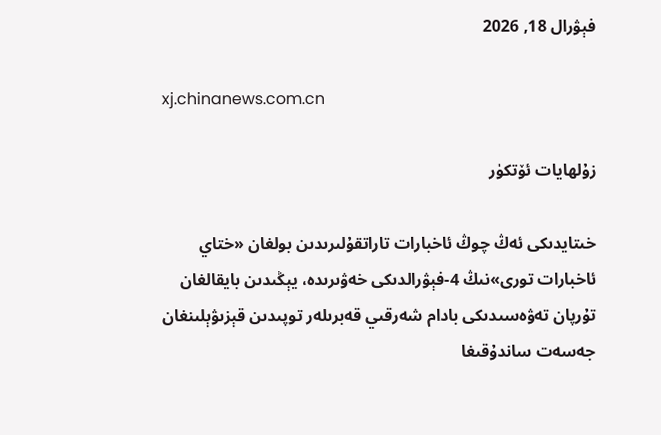فېۋرال 18, 2026

xj.chinanews.com.cn

زۇلھايات ئۆتكۈر

خىتايدىكى ئەڭ چوڭ ئاخبارات تاراتقۇلىرىدىن بولغان «ختاي ئاخبارات تورى»نىڭ 4-فېۋرالدىكى خەۋىرىدە، يېڭىدىن بايقالغان تۇرپان تەۋەسىدىكى بادام شەرقىي قەبرىلەر توپىدىن قېزىۋېلىنغان جەسەت ساندۇقىغا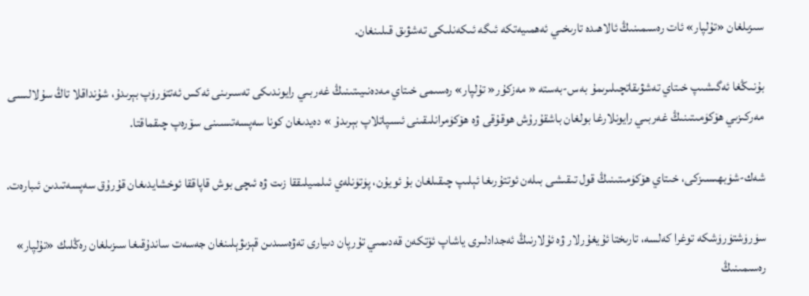سىزىلغان «تۇلپار» ئات رەسىمىنىڭ ئالاھىدە تارىخىي ئەھمىيەتكە ئىگە ئىكەنلىكى تەشۋىق قىلىنغان.

بۇنىڭغا ئەگىشىپ خىتاي تەشۋىقاتچىلىرىمۇ بەس-بەستە « مەزكۇر« تۇلپار» رەسىمى خىتاي مەدەنىيىتىنىڭ غەربىي رايوندىكى تەسىرىنى ئەكس ئەتتۈرۈپ بېرىدۇ، شۇنداقلا تاڭ سۇلالىسى مەركىزىي ھۆكۈمىتىنىڭ غەربىي رايونلارغا بولغان باشقۇرۇش ھوقۇقى ۋە ھۆكۈمرانلىقىنى ئىسپاتلاپ بېرىدۇ » دەيدىغان كونا سەپسەتىسىنى سۆرەپ چىقماقتا.

شەك-شۈبھىسىزكى، خىتاي ھۆكۈمىتىنىڭ قول تىقىشى بىلەن ئوتتۇرىغا ئېلىپ چىقىلغان بۇ ئويۇن، پۈتۈنلەي ئىلمىيلىققا زىت ۋە ئىچى بوش قاپاققا ئوخشايدىغان قۇرۇق سەپسەتىدىن ئىبارەت.

سۈرۈشتۈرۈشكە توغرا كەلسە، تارىختا ئۇيغۇرلار ۋە ئۇلارنىڭ ئەجدادلىرى ياشاپ ئۆتكەن قەدىمىي تۇرپان دىيارى تەۋەسىدىن قېزىۋېلىنغان جەسەت ساندۇقىغا سىزىلغان رەڭلىك «تۇلپار» رەسىمىنىڭ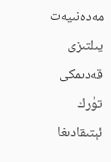مەدەنىيەت يىلتىزى قەدىمكى تۈرك ئېتىقادىغا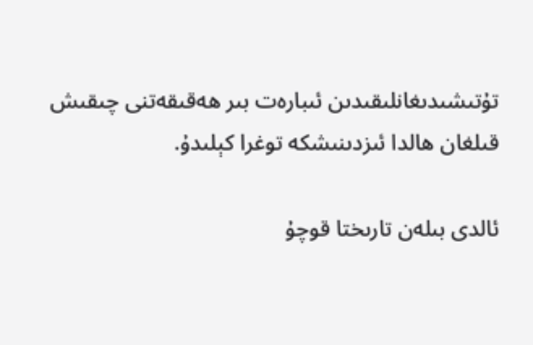تۇتىشىدىغانلىقىدىن ئىبارەت بىر ھەقىقەتنى چىقىش قىلغان ھالدا ئىزدىنىشكە توغرا كېلىدۇ.

ئالدى بىلەن تارىختا قوچۇ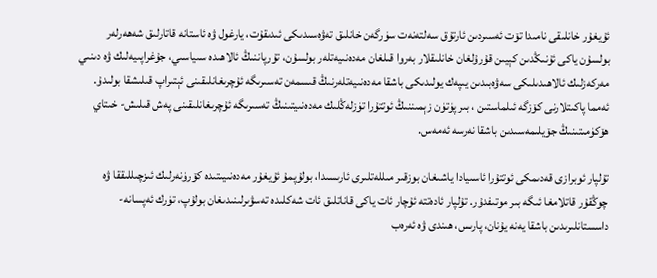ئۇيغۇر خانلىقى نامىدا تۆت ئەسىردىن ئارتۇق سەلتەنەت سۈرگەن خانلىق تەۋەسىدىكى ئىدىقۇت، يارغول ۋە ئاستانە قاتارلىق شەھەرلەر بولسۇن ياكى ئۇنىڭدىن كېيىن قۇرۇلغان خانلىقلار بەروا قىلغان مەدەنىيەتلەر بولسۇن، تۇرپاننىڭ ئالاھىدە سىياسىي، جۇغراپىيەلىك ۋە دىنىي مەركەزلىك ئالاھىدىلىكى سەۋەبىدىن يىپەك يولىدىكى باشقا مەدەنىيەتلەرنىڭ قىسمەن تەسىرىگە ئۇچرىغانلىقىنى ئېتىراپ قىلىشقا بولىدۇ. ئەمما پاكىتلارنى كۆزگە ئىلماستىن ، بىر پۈتۈن زېمىننىڭ ئوتتۇرا تۈزلەڭلىك مەدەنىيتىنىڭ تەسىرىگە ئۇچرىغانلىقىنى پەش قىلىش- خىتاي ھۆكۈمىتىنىڭ جۆيلىمەسىدىن باشقا نەرسە ئەمەس.

تۇلپار ئوبرازى قەدىمكى ئوتتۇرا ئاسىيادا ياشىغان بوزقىر مىللەتلىرى ئارىسىدا، بولۇپمۇ ئۇيغۇر مەدەنىيىتىدە كۆرۈنەرلىك ئىزچىللىققا ۋە چوڭقۇر قاتلامغا ئىگە بىر موتىفدۇر. تۇلپار ئادەتتە ئۇچار ئات ياكى قاناتلىق ئات شەكلىدە تەسۋىرلىنىدىغان بولۇپ، تۈرك ئەپسانە-داسستانلىرىدىن باشقا يەنە يۇنان، پارىس، ھىندى ۋە ئەرەب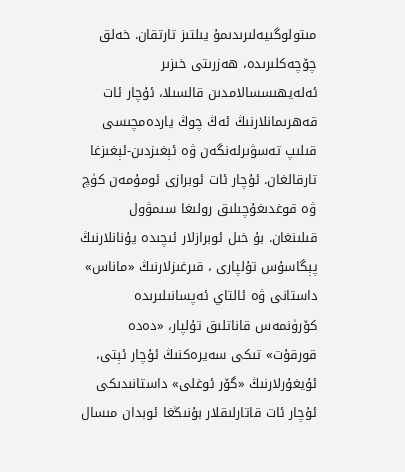مىتولوگىيەلىرىدىمۇ يىلتىز تارتقان. خەلق چۆچەكلىرىدە، ھەزرىتى خىزىر ئەلەيھىسسالامدىن قالسىلا، ئۇچار ئات قەھرىمانلارنىڭ ئەڭ چوڭ ياردەمچىسى قىلىپ تەسۋىرلەنگەن ۋە ئېغىزدىن-ئېغىزغا تارقالغان. ئۇچار ئات ئوبرازى ئومۇمەن كۈچ ۋە قوغدىغۇچىلىق رولىغا سىمۋول قىلىنغان. بۇ خىل ئوبرازلار ئىچىدە يۇنانلارنىڭ پېگاسۇس تۇلپارى ، قىرغىزلارنىڭ «ماناس» داستانى ۋە ئالتاي ئەپسانىلىرىدە كۆرۈنمەس قاناتلىق تۇلپار، «دەدە قورقۇت» تىكى سەيرەكنىڭ ئۇچار ئېتى، ئۇيغۇرلارنىڭ «گۆر ئوغلى» داستانىدىكى ئۇچار ئات قاتارلىقلار بۇنىڭغا ئوبدان مىسال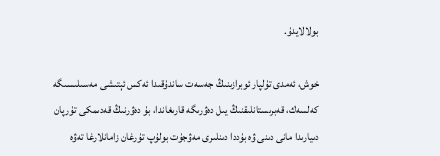بولالايدۇ.

خوش، ئەمدى تۇلپار ئوبرازىنىڭ جەسەت ساندۇقىدا ئەكس ئېتىشى مەسىلىسىگە كەلسەك، قەبرىستانلىقنىڭ يىل دەۋرىگە قارىغاندا، بۇ دەۋرنىڭ قەدىمكى تۇرپان دىيارىدا مانى دىنى ۋە بۇددا دىنلىرى مەۋجۇت بولۇپ تۇرغان زامانلارغا تەۋە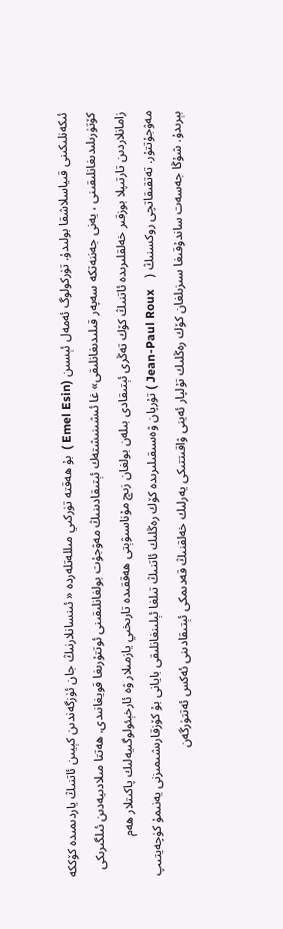ئىكەنلىكىنى قىياسلاشقا بولىدۇ. تۈركولوگ ئەمەل ئېسىن (Emel Esin )  بۇ ھەقتە تۈركىي مىللەتلەردە « ئىنسانلارنىڭ جان ئۈزگەندىن كېيىن ئاتنىڭ ياردىمىدە كۆككە كۆتۈرىلىدىغانلىقىنى ، يەنى جەننەتكە سەپەر قىلىدىغانلىقى» غا ئىشىنىشتەك ئېتىقادىنىڭ مەۋجۇت بولغانلىقىنى ئوتتۇرىغا قويغانىدى. ھەتتا مىلادىيەدىن ئىلگىرىكى زامانلاردىن تارتىپلا بوزقىر خەلقلىرىدە ئاتنىڭ كۆك تەڭرى ئېتىقادى بىلەن بولغان زىچ مۇناسىۋېتى ھەققىدە تارىخىي يازمىلار ۋە ئارخېئولوگىيەلىك پاكىتلار ھەم مەۋجۇتتۇر. تەتقىقاتچى روكسنىڭ (    Jean-Paul Roux ) تۇرپان ۋەسىقىلىرىدە كۆك رەڭلىك ئاتنىڭ تىلغا ئېلىنغانلىقى بايانى بۇ كۆزقارىشىمىزنى يەنىمۇ كۈچەيتىپ بېرىدۇ. شۇڭا جەسەت ساندۇقىغا سىزىلغان كۆك رەڭلىك تۇلپار ئەينى ۋاقىتتىكى يەرلىك خەلقنىڭ قەدىمكى ئېتىقادىنى ئەكس ئەتتۈرگەن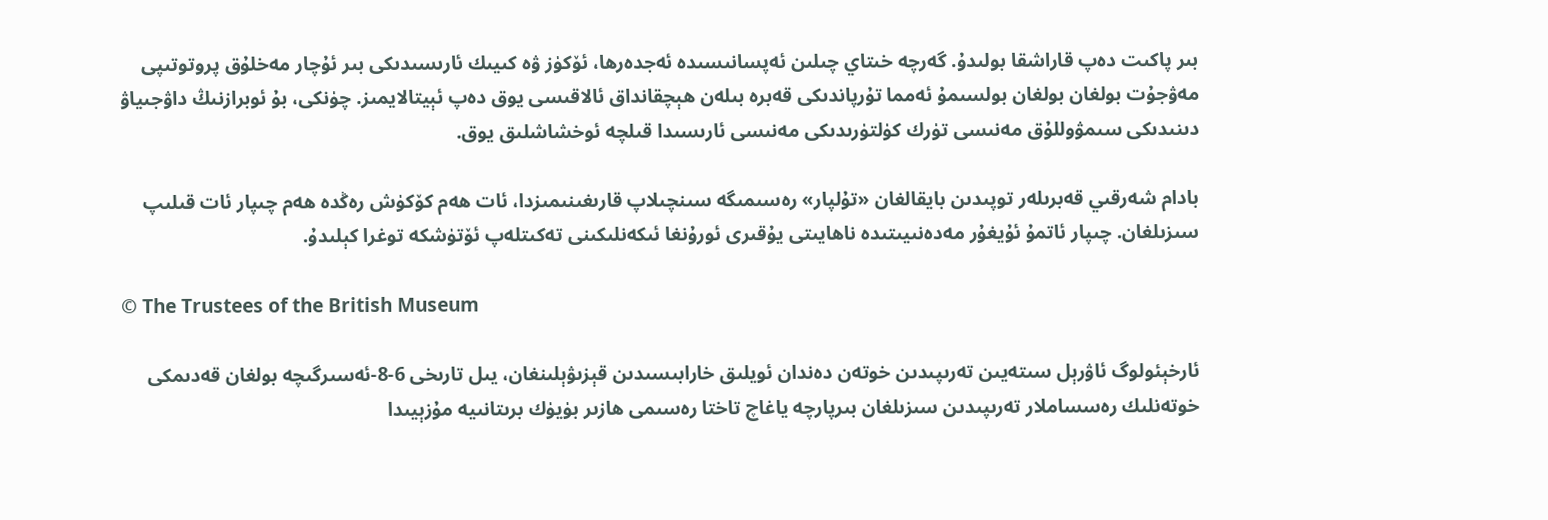بىر پاكىت دەپ قاراشقا بولىدۇ. گەرچە خىتاي چىلىن ئەپسانىسىدە ئەجدەرھا، ئۆكۈز ۋە كىيىك ئارىسىدىكى بىر ئۇچار مەخلۇق پروتوتىپى مەۋجۇت بولغان بولغان بولسىمۇ ئەمما تۇرپاندىكى قەبرە بىلەن ھېچقانداق ئالاقىسى يوق دەپ ئېيتالايمىز. چۈنكى، بۇ ئوبرازنىڭ داۋجىياۋ دىنىدىكى سىمۋوللۇق مەنىسى تۈرك كۈلتۈرىدىكى مەنىسى ئارىسىدا قىلچە ئوخشاشلىق يوق.

بادام شەرقىي قەبرىلەر توپىدىن بايقالغان «تۇلپار» رەسىمىگە سىنچىلاپ قارىغىنىمىزدا، ئات ھەم كۆكۈش رەڭدە ھەم چىپار ئات قىلىپ سىزىلغان. چىپار ئاتمۇ ئۇيغۇر مەدەنىيىتىدە ناھايىتى يۇقىرى ئورۇنغا ئىكەنلىكىنى تەكىتلەپ ئۆتۈشكە توغرا كېلىدۇ.

© The Trustees of the British Museum

ئارخېئولوگ ئاۋرېل سىتەيىن تەرىپىدىن خوتەن دەندان ئويلىق خارابىسىدىن قېزىۋېلىنغان، يىل تارىخى 6-8-ئەسىرگىچە بولغان قەدىمكى خوتەنلىك رەسساملار تەرىپىدىن سىزىلغان بىرپارچە ياغاچ تاختا رەسىمى ھازىر بۈيۈك برىتانىيە مۇزېيىدا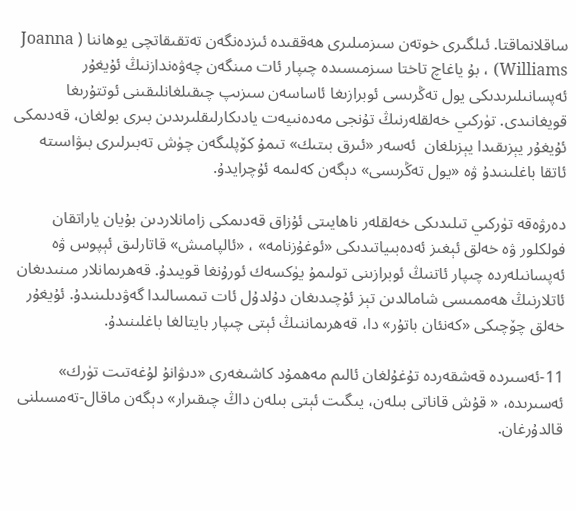ساقلانماقتا. ئىلگىرى خوتەن سىزمىلىرى ھەققىدە ئىزدەنگەن تەتقىقاتچى يوھاننا ( Joanna Williams) ، بۇ ياغاچ تاختا سىزمىسىدە چىپار ئات مىنگەن چەۋەندازنىڭ ئۇيغۇر ئەپسانىلىرىدىكى يول تەڭرىسى ئوبرازىغا ئاساسەن سىزىپ چىقىلغانلىقىنى ئوتتۇرىغا قويغانىدى. تۈركىي خەلقلەرنىڭ تۇنجى مەدەنىيەت يادىكارلىقلىرىدىن بىرى بولغان، قەدىمكى ئۇيغۇر يېزىقىدا يېزىلغان  ئەسەر «ئىرق بىتىك» تىمۇ كۆپلىگەن چۈش تەبىرلىرى بىۋاسىتە ئاتقا باغلىنىدۇ ۋە «يول تەڭرىسى» دېگەن كەلىمە ئۇچرايدۇ.

دەرۋەقە تۈركىي تىلىدىكى خەلقلەر ناھايىتى ئۇزاق قەدىمكى زامانلاردىن بۇيان ياراتقان فولكلور ۋە خەلق ئېغىز ئەدەبىياتىدىكى «ئوغۇزنامە» ، «ئالپامىش» قاتارلىق ئېپوس ۋە ئەپسانىلەردە چىپار ئاتنىڭ ئوبرازىنى تولىمۇ يۈكسەك ئورۇنغا قويىدۇ. قەھرىمانلار مىنىدىغان ئاتلارنىڭ ھەممىسى شامالدىن تېز ئۇچىدىغان دۇلدۇل ئات تىمسالىدا گەۋدىلىنىدۇ. ئۇيغۇر خەلق چۆچىكى «كەنئان باتۇر» دا، قەھرىماننىڭ ئېتى چىپار بايتالغا باغلىنىدۇ.

11-ئەسىردە قەشقەردە تۇغۇلغان ئالىم مەھمۇد كاشىغەرى «دىۋانۇ لۇغەتىت تۈرك» ئەسىرىدە، « قۇش قاناتى بىلەن، يىگىت ئېتى بىلەن داڭ چىقىرار» دېگەن ماقال-تەمسىلنى قالدۇرغان.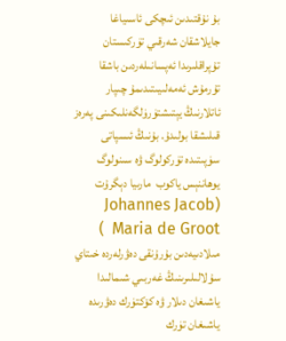بۇ نۇقتىدىن ئىچكى ئاسىياغا جايلاشقان شەرقىي تۈركىستان تۇپراقلىرىدا ئەپسانىلەردىن باشقا تۇرمۇش ئەمەلىيىتىدىمۇ چىپار ئاتلارنىڭ يېتىشتۈرۈلگەنلىكىنى پەرەز قىلىشقا بولىدۇ. بۇنىڭ ئىسپاتى سۈپىتىدە تۈركولوگ ۋە سىنولوگ يوھاننېس ياكوب  مارىيا دېگرۇت (Johannes Jacob Maria de Groot  ) مىلادىيەدىن بۇرۇنقى دەۋرلەردە خىتاي سۇلالىلىرىنىڭ غەربىي شىمالىدا ياشىغان دىلار ۋە كۆكتۈرك دەۋرىدە ياشىغان تۈرك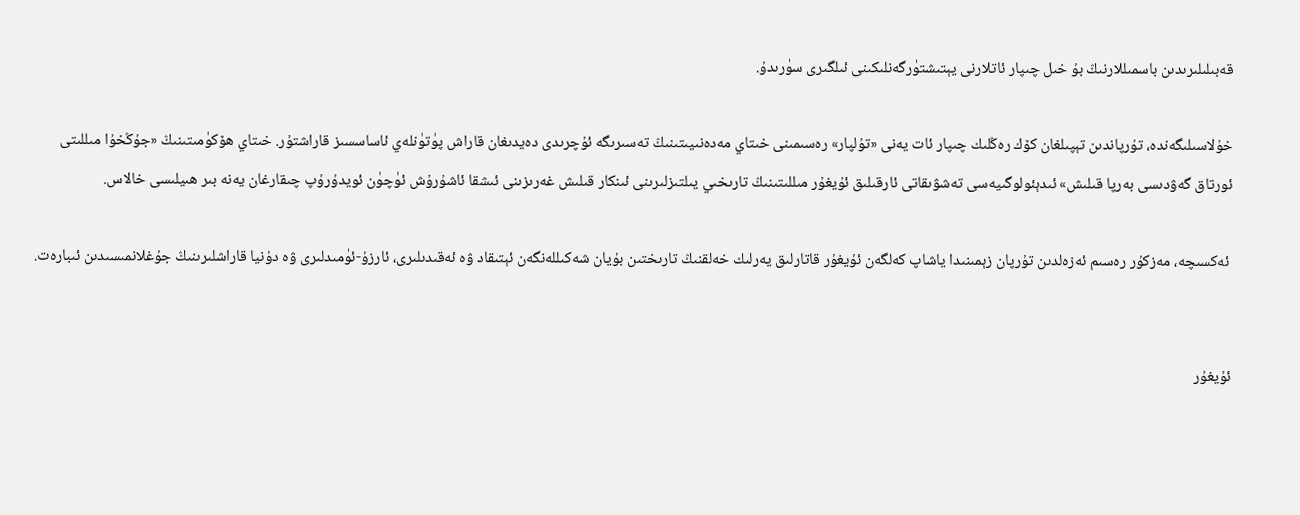قەبىلىلىرىدىن باسمىللارنىڭ بۇ خىل چىپار ئاتلارنى يېتىشتۈرگەنلىكىنى ئىلگىرى سۈرىدۇ.

خۇلاسىلىگەندە، تۇرپاندىن تېپىلغان كۆك رەڭلىك چىپار ئات يەنى «تۇلپار» رەسىمىنى خىتاي مەدەنىيىتىنىڭ تەسىرىگە ئۇچرىدى دەيدىغان قاراش پۈتۈنلەي ئاساسسىز قاراشتۇر. خىتاي ھۆكۈمىتىنىڭ «جۇڭخۇا مىللىتى ئورتاق گەۋدىسى بەرپا قىلىش» ئىدېئولوگىيەسى تەشۋىقاتى ئارقىلىق ئۇيغۇر مىللىتىنىڭ تارىخىي يىلتىزلىرىنى ئىنكار قىلىش غەرىزىنى ئىشقا ئاشۇرۇش ئۈچۈن ئويدۇرۇپ چىقارغان يەنە بىر ھىيلىسى خالاس.

 ئەكسىچە، مەزكۇر رەسىم ئەزەلدىن تۇرپان زېمىنىدا ياشاپ كەلگەن ئۇيغۇر قاتارلىق يەرلىك خەلقنىڭ تارىختىن بۇيان شەكىللەنگەن ئېتىقاد ۋە ئەقىدىلىرى، ئارزۇ-ئۈمىدلىرى ۋە دۇنيا قاراشلىرىنىڭ جۇغلانمىسىدىن ئىبارەت.


ئۇيغۇر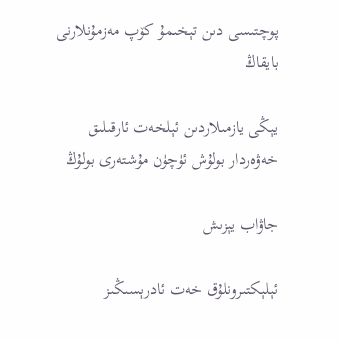پوچتىسى دىن تېخىمۇ كۆپ مەزمۇنلارنى بايقاڭ

يېڭى يازمىلاردىن ئېلخەت ئارقىلىق خەۋەردار بولۇش ئۈچۈن مۇشتەرى بولۇڭ

جاۋاب يېزىش

ئېلېكتىرونلۇق خەت ئادرېسىڭىز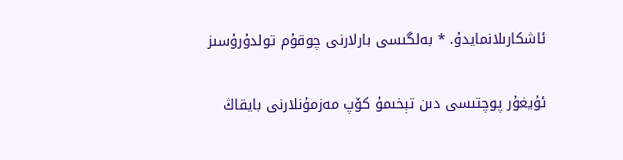ئاشكارىلانمايدۇ. * بەلگىسى بارلارنى چوقۇم تولدۇرۇسىز

ئۇيغۇر پوچتىسى دىن تېخىمۇ كۆپ مەزمۇنلارنى بايقاڭ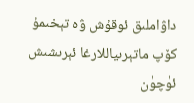داۋاملىق ئوقۇش ۋە تېخىمۇ كۆپ ماتېرىياللارغا ئېرىشىش ئۈچۈن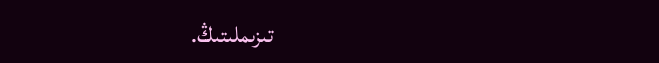تىزىملىتىڭ.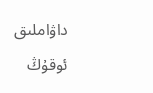داۋاملىق ئوقۇڭ